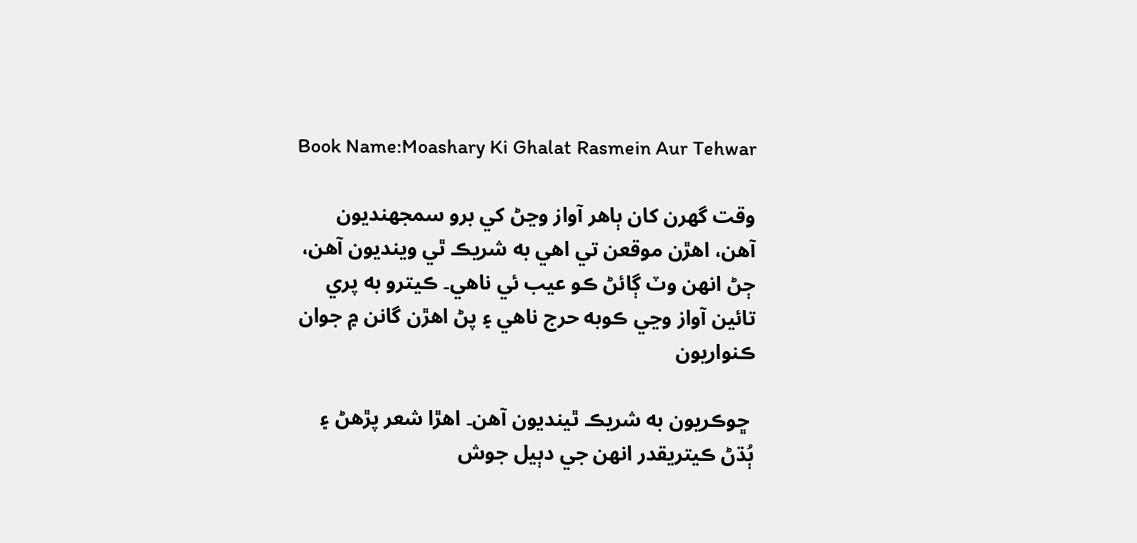Book Name:Moashary Ki Ghalat Rasmein Aur Tehwar

وقت گهرن کان ٻاهر آواز وڃڻ کي برو سمجهنديون آهن، اهڙن موقعن تي اهي به شريڪ ٿي وينديون آهن، ڄڻ انهن وٽ ڳائڻ ڪو عيب ئي ناهي۔ ڪيترو به پري تائين آواز وڃي ڪوبه حرج ناهي ۽ پڻ اهڙن گانن ۾ جوان ڪنواريون

 ڇوڪريون به شريڪ ٿينديون آهن۔ اهڙا شعر پڙهڻ ۽ ٻُڌڻ ڪيتريقدر انهن جي دٻيل جوش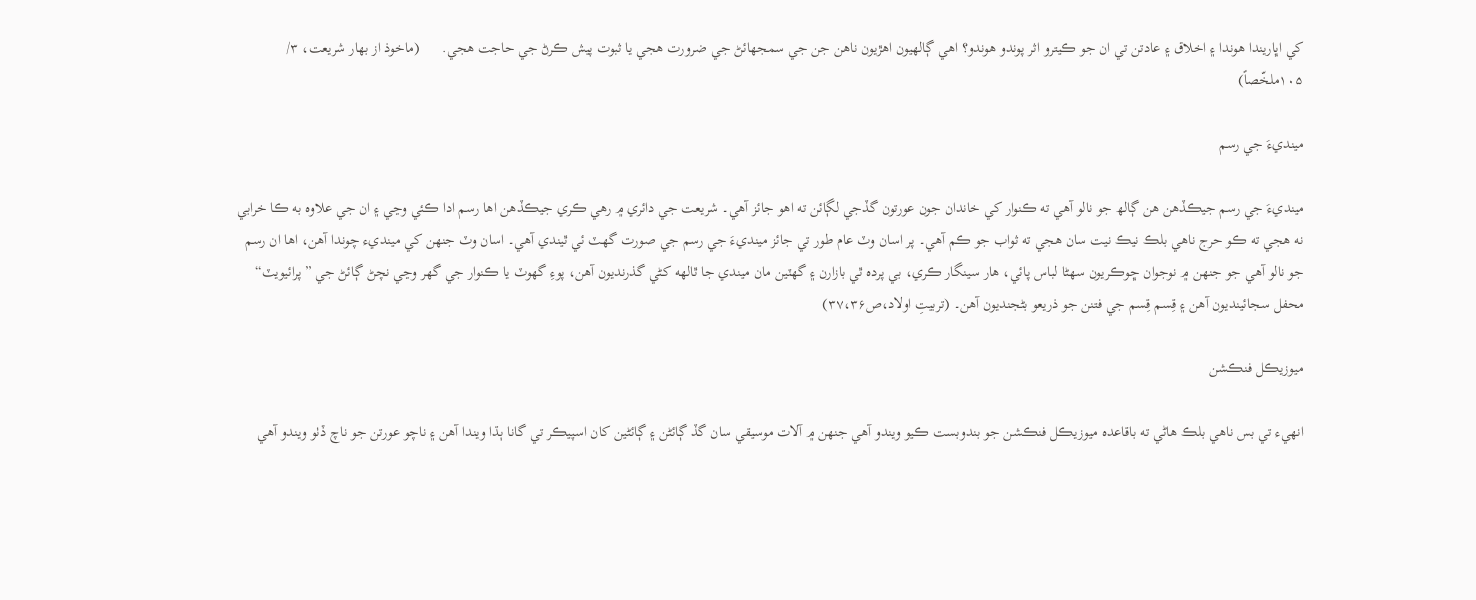کي اڀاريندا هوندا ۽ اخلاق ۽ عادتن تي ان جو ڪيترو اثر پوندو هوندو؟ اهي ڳالهيون اهڙيون ناهن جن جي سمجهائڻ جي ضرورت هجي يا ثبوت پيش ڪرڻ جي حاجت هجي.      (ماخوذ از بهار شريعت، ۳/ ۱۰۵ملخّصاً)

مينديءَ جي رسم

مينديءَ جي رسم جيڪڏهن هن ڳالھ جو نالو آهي ته ڪنوار کي خاندان جون عورتون گڏجي لڳائن ته اهو جائز آهي۔ شريعت جي دائري ۾ رهي ڪري جيڪڏهن اها رسم ادا ڪئي وڃي ۽ ان جي علاوه به ڪا خرابي نه هجي ته ڪو حرج ناهي بلڪ نيڪ نيت سان هجي ته ثواب جو ڪم آهي۔ پر اسان وٽ عام طور تي جائز مينديءَ جي رسم جي صورت گھٽ ئي ٿيندي آهي۔ اسان وٽ جنهن کي مينديء چوندا آهن، اها ان رسم جو نالو آهي جو جنهن ۾ نوجوان ڇوڪريون سهڻا لباس پائي، هار سينگار ڪري، بي پرده ٿي بازارن ۽ گهٽين مان ميندي جا ٿالهه کڻي گذرنديون آهن، پوءِ گهوٽ يا ڪنوار جي گهر وڃي نچڻ ڳائڻ جي ”پرائيويٽ“ محفل سجائينديون آهن ۽ قِسم قِسم جي فتنن جو ذريعو بڻجنديون آهن۔ (تربيتِ اولاد،ص۳۷،۳۶)

ميوزيڪل فنڪشن

انهيء تي بس ناهي بلڪ هاڻي ته باقاعده ميوزيڪل فنڪشن جو بندوبست ڪيو ويندو آهي جنهن ۾ آلات موسيقي سان گڏ ڳائڻن ۽ ڳائڻين کان اسپيڪر تي گانا ٻڌا ويندا آهن ۽ ناچو عورتن جو ناچ ڏٺو ويندو آهي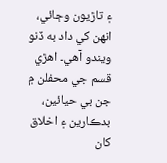۽ تاڙيون وڄائي، انهن کي داد به ڏنو ويندو آهي۔ اهڙي قسم جي محفلن ۾ جن بي حيائين، بدڪارين ۽ اخلاق کان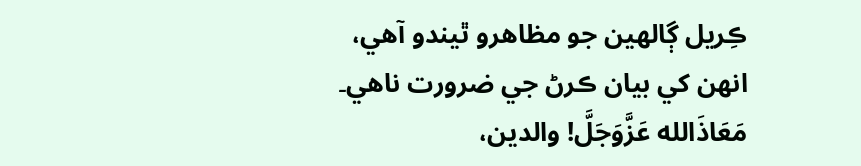ڪِريل ڳالهين جو مظاهرو ٿيندو آهي، انهن کي بيان ڪرڻ جي ضرورت ناهي۔    مَعَاذَالله عَزَّوَجَلَّ! والدين،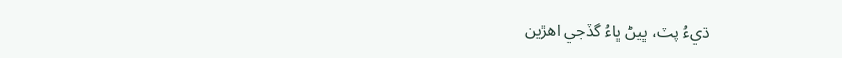ڌيءُ پٽ، ڀيڻ ڀاءُ گڏجي اهڙين